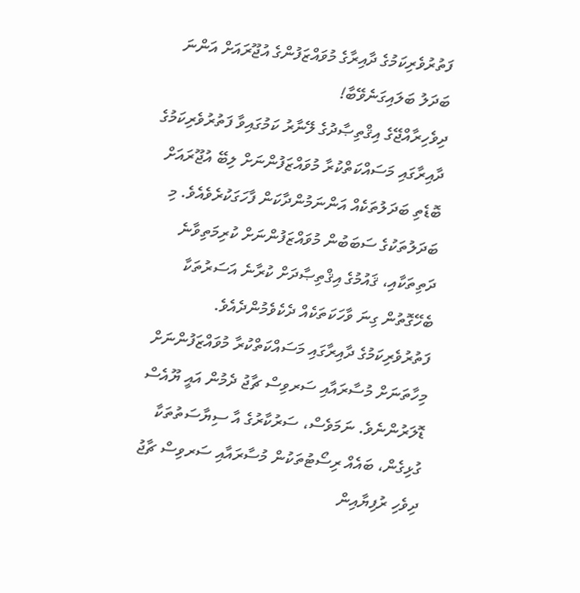ފަތުރުވެރިކަމުގެ ދާއިރާގެ މުވައްޒަފުންގެ އުޖޫރައަށް އަންނަ ބަދަލު ބަލައިގަނެވޭބާ!
ދިވެހިރާއްޖޭގެ އިޤްތިޞާދުގެ ލޭނާރު ކަމުގައިވާ ފަތުރުވެރިކަމުގެ ދާއިރާގައި މަސައްކަތްކުރާ މުވައްޒަފުންނަށް ލިބޭ އުޖޫރައަށް ބޮޑެތި ބަދަލުތަކެއް އަންނަމުންދާކަން ފާހަގަކުރެވެއެވެ. މި ބަދަލުތަކުގެ ސަބަބުން މުވައްޒަފުންނަށް ކުރިމަތިވާނެ ދަތިތަކާއި، ޤައުމުގެ އިޤްތިޞާދަށް ކުރާނެ އަސަރުތަކާ ބެހޭގޮތުން ގިނަ ވާހަކަތަކެއް ދެކެވެމުންދެއެވެ.
ފަތުރުވެރިކަމުގެ ދާއިރާގައި މަސައްކަތްކުރާ މުވައްޒަފުންނަށް މިހާތަނަށް މުސާރައާއި ސަރވިސް ޗާޖު ދެމުން އައީ ޔޫއެސް ޑޮލަރުންނެވެ. ނަމަވެސް، ސަރުކާރުގެ އާ ސިޔާސަތުތަކާ ގުޅިގެން، ބައެއް ރިސޯޓުތަކުން މުސާރައާއި ސަރވިސް ޗާޖު ދިވެހި ރުފިޔާއިން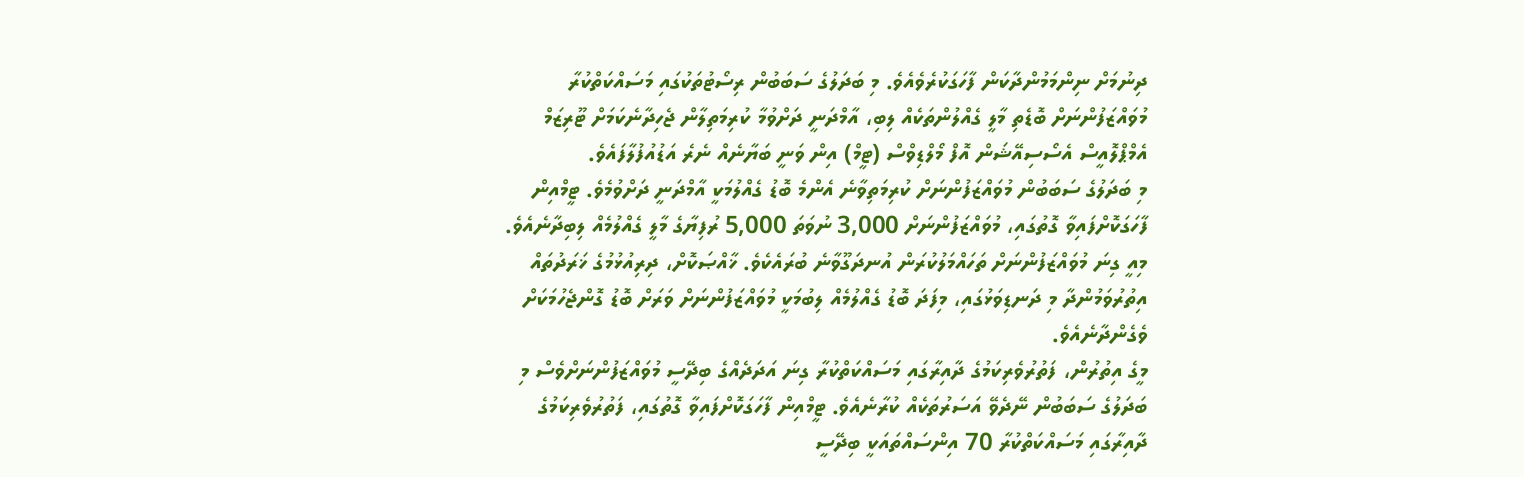ދިނުމަށް ނިންމަމުންދާކަން ފާހަގަކުރެވެއެވެ. މި ބަދަލުގެ ސަބަބުން ރިސޯޓުތަކުގައި މަސައްކަތްކުރާ މުވައްޒަފުންނަށް ބޮޑެތި މާލީ ގެއްލުންތަކެއް ލިބި، އާމްދަނީ ދަށްވުމާ ކުރިމަތިލާން ޖެހިދާނެކަމަށް ޓޫރިޒަމް އެމްޕްލޮއީސް އެސޯސިއޭޝަން އޮފް މޯލްޑިވްސް (ޓީމް) އިން ވަނީ ބަޔާނެއް ނެރެ އަޑުއުފުލާފައެވެ.
މި ބަދަލުގެ ސަބަބުން މުވައްޒަފުންނަށް ކުރިމަތިވާނެ އެންމެ ބޮޑު ގެއްލުމަކީ އާމްދަނީ ދަށްވުމެވެ. ޓީމްއިން ފާހަގަކޮށްފައިވާ ގޮތުގައި، މުވައްޒަފުންނަށް 3,000 ނުވަތަ 5,000 ރުފިޔާގެ މާލީ ގެއްލުމެއް ލިބިދާނެއެވެ. މިއީ ގިނަ މުވައްޒަފުންނަށް ތަހައްމަލުކުރަން އުނދަގޫވާނެ ބުރައެކެވެ. ޚާއްޞަކޮށް، ދިރިއުޅުމުގެ ޚަރަދުތައް އިތުރުވަމުންދާ މި ދަނޑިވަޅުގައި، މިފަދަ ބޮޑު ގެއްލުމެއް ލިބުމަކީ މުވައްޒަފުންނަށް ވަރަށް ބޮޑު ގޮންޖެހުމަކަށް ވެގެންދާނެއެވެ.
މީގެ އިތުރުން، ފަތުރުވެރިކަމުގެ ދާއިރާގައި މަސައްކަތްކުރާ ގިނަ އަދަދެއްގެ ބިދޭސީ މުވައްޒަފުންނަށްވެސް މި ބަދަލުގެ ސަބަބުން ނޭދެވޭ އަސަރުތަކެއް ކުރާނެއެވެ. ޓީމްއިން ފާހަގަކޮށްފައިވާ ގޮތުގައި، ފަތުރުވެރިކަމުގެ ދާއިރާގައި މަސައްކަތްކުރާ 70 އިންސައްތައަކީ ބިދޭސީ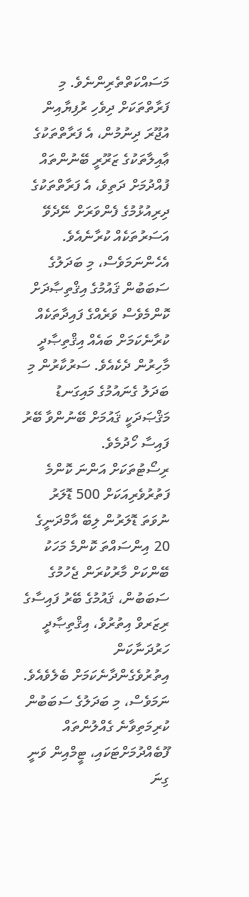މަސައްކަތްތެރިންނެވެ. މި ފަރާތްތަކަށް ދިވެހި ރުފިޔާއިން އުޖޫރަ ދިނުމުން، އެ ފަރާތްތަކުގެ ޢާއިލާތަކުގެ ޒަރޫރީ ބޭނުންތައް ފުއްދުމަށް ދަތިވެ، އެ ފަރާތްތަކުގެ ދިރިއުޅުމުގެ ފެންވަރަށް ނޭދެވޭ އަސަރުތަކެއް ކުރާނެއެވެ. އެހެންނަމަވެސް، މި ބަދަލުގެ ސަބަބުން ޤައުމުގެ އިޤްތިޞާދަށް ކޮންމެވެސް ވަރެއްގެ ފައިދާތަކެއް ކުރާނެކަމަށް ބައެއް އިޤްތިޞާދީ މާހިރުން ދެކެއެވެ. ސަރުކާރުން މި ބަދަލު ގެނައުމުގެ މައިގަނޑު މަޤްޞަދަކީ ޤައުމަށް ބޭނުންވާ ބޭރު ފައިސާ ހޯދުމެވެ.
ރިސޯޓުތަކަށް އަންނަ ކޮންމެ ފަތުރުވެރިއަކަށް 500 ޑޮލަރު ނުވަތަ ޑޮލަރުން ލިބޭ އާމްދަނީގެ 20 އިންސައްތަ ކޮންމެ މަހަކު ބޭންކަށް މާރުކުރަން ޖެހުމުގެ ސަބަބުން، ޤައުމުގެ ބޭރު ފައިސާގެ ރިޒަރވް އިތުރުވެ، އިޤްތިޞާދީ ހަރުދަނާކަން އިތުރުވެގެންދާނެކަމަށް ބެލެވެއެވެ.
ނަމަވެސް، މި ބަދަލުގެ ސަބަބުން ކުރިމަތިވާނެ ގެއްލުންތައް ފޫބެއްދުމަށްޓަކައި، ޓީމްއިން ވަނީ ގިނަ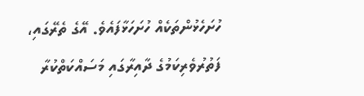ހުށަހެޅުންތަކެއް ހުށަހަޅާފައެވެ. އޭގެ ތެރޭގައި، ފަތުރުވެރިކަމުގެ ދާއިރާގައި މަސައްކަތްކުރާ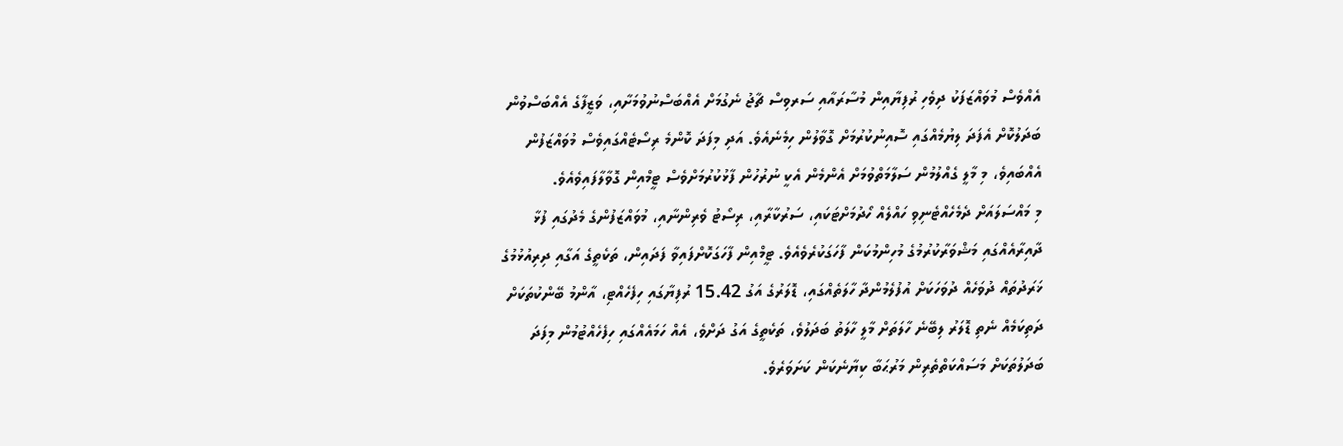އެއްވެސް މުވައްޒަފަކު ދިވެހި ރުފިޔާއިން މުސާރައާއި ސަރވިސް ޗާޖު ނެގުމަށް އެއްބަސްނުވުމަށާއި، ވަޒީފާގެ އެއްބަސްވުން ބަދަލުކޮށް އެފަދަ ލިޔުމެއްގައި ސޮއިނުކުރުމަށް ގޮވާލުން ހިމެނެއެވެ. އަދި މިފަދަ ކޮންމެ ރިސޯޓެއްގައިވެސް މުވައްޒަފުން އެއްބައިވެ، މި މާލީ ގެއްލުމުން ސަލާމަތްވުމަށް އެންމެން އެކީ ނުރުހުން ފާޅުކުރުމަށްވެސް ޓީމްއިން ގޮވާލާފައިވެއެވެ.
މި މައްސަލައަށް ދެމެހެއްޓެނިވި ހައްލެއް ހޯދުމަށްޓަކައި، ސަރުކާރާއި، ރިސޯޓު ވެރިންނާއި، މުވައްޒަފުންގެ މެދުގައި ފުޅާ ދާއިރާއެއްގައި މަޝްވަރާކުރުމުގެ މުހިންމުކަން ފާހަގަކުރެވެއެވެ. ޓީމްއިން ފާހަގަކޮށްފައިވާ ފަދައިން، ތަކެތީގެ އަގާއި ދިރިއުޅުމުގެ ޚަރަދުތައް ދުވަހެއް ދުވަހަކަށް އުފުލެމުންދާ ހާލަތެއްގައި، ޑޮލަރުގެ އަގު 15.42 ރުފިޔާގައި ހިފެހެއްޓި، އާންމު ބޭންކުތަކަށް ދަތިކަމެއް ނެތި ޑޮލަރު ލިބޭނެ ހާލަތަށް މާލީ ހާލަތު ބަދަލުވެ، ތަކެތީގެ އަގު ދަށްވެ، އެއް ހަމައެއްގައި ހިފެހެއްޓުމުން މިފަދަ ބަދަލުތަކަށް މަސައްކަތްތެރިން މަރުޙަބާ ކިޔާނެކަން ކަށަވަރެވެ.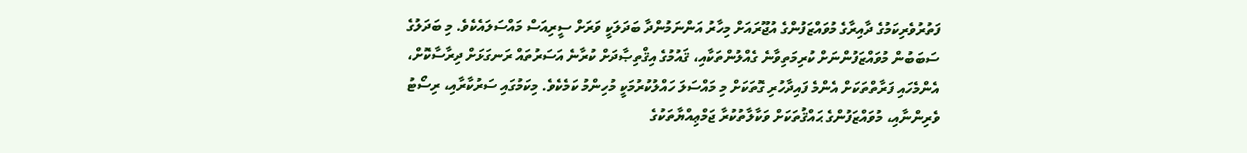ފަތުރުވެރިކަމުގެ ދާއިރާގެ މުވައްޒަފުންގެ އުޖޫރައަށް މިހާރު އަންނަމުންދާ ބަދަލަކީ ވަރަށް ސީރިއަސް މައްސަލައެކެވެ. މި ބަދަލުގެ ސަބަބުން މުވައްޒަފުންނަށް ކުރިމަތިވާނެ ގެއްލުންތަކާއި، ޤައުމުގެ އިޤްތިޞާދަށް ކުރާނެ އަސަރުތައް ރަނގަޅަށް ދިރާސާކޮށް، އެންމެހައި ފަރާތްތަކަށް އެންމެ ފައިދާހުރި ގޮތަކަށް މި މައްސަލަ ހައްލުކުރުމަކީ މުހިންމު ކަމެކެވެ. މިކަމުގައި ސަރުކާރާއި، ރިސޯޓު ވެރިންނާއި، މުވައްޒަފުންގެ ޙައްޤުތަކަށް ވަކާލާތުކުރާ ޖަމްޢިއްޔާތަކުގެ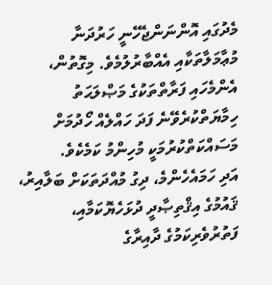މެދުގައި އޮންނަންޖެހޭނީ ހަރުދަނާ މުޢާމަލާތަކާއި އެއްބާރުލުމެވެ. މިގޮތުން، އެންމެހައި ފަރާތްތަކުގެ މަޞްލަޙަތު ހިމާޔަތްކުރެވޭނެ ފަދަ ހައްލެއް ހޯދުމަށް މަސައްކަތްކުރުމަކީ މުހިންމު ކަމެކެވެ.
އަދި ހަމައެހެންމެ، ދިގު މުއްދަތަކަށް ބަލާއިރު، ޤައުމުގެ އިޤްތިޞާދީ ދުޅަހެޔޮކަމާއި، ފަތުރުވެރިކަމުގެ ދާއިރާގެ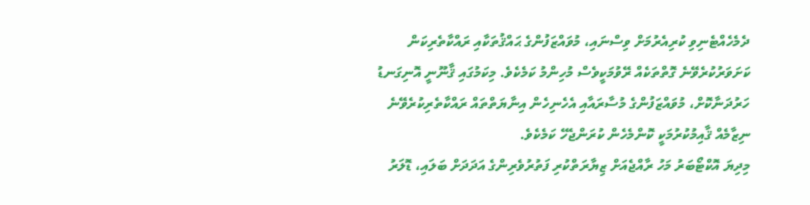ދެމެހެއްޓެނިވި ކުރިއެރުމަށް ވިސްނައި، މުވައްޒަފުންގެ ޙައްޤުތަކާއި ރައްކާތެރިކަން ކަށަވަރުކުރެވޭނެ ގޮތްތަކެއް ރޭވުމަކީވެސް މުހިންމު ކަމެކެވެ. މިކަމުގައި ޤާނޫނީ އޮނިގަނޑު ހަރުދަނާކޮށް، މުވައްޒަފުންގެ މުސާރައާއި އެހެނިހެން އިނާޔަތްތައް ރައްކާތެރިކުރެވޭނެ ނިޒާމެއް ޤާއިމުކުރުމަކީ ކޮންމެހެން ކުރަންޖެހޭ ކަމެކެވެ.
މިދިޔަ އޮކްޓޯބަރު މަހު ރާއްޖެއަށް ޒިޔާރަތްކުރި ފަތުރުވެރިންގެ އަދަދަށް ބަލައި، ޑޮލަރު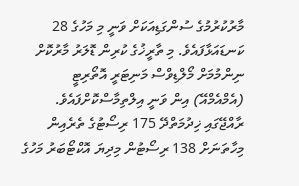މާރުކުރުމުގެ ސުންގަޑިއަކަށް ވަނީ މި މަހުގެ 28 ކަނޑައަޅާފައެވެ. މި ތާރީޚުގެ ކުރިން ޑޮލަރު މާރުކޮށް ނިންމުމަށް މޯލްޑިވްސް މަނިޓަރީ އޮތޯރިޓީ (އެމްއެމްއޭ) އިން ވަނީ އިލްތިމާސްކޮށްފައެވެ.
ރާއްޖޭގައި ޚިދުމަތްދޭ 175 ރިސޯޓުގެ ތެރެއިން މިހާތަނަށް 138 ރިސޯޓުން މިދިޔަ އޮކްޓޯބަރު މަހުގެ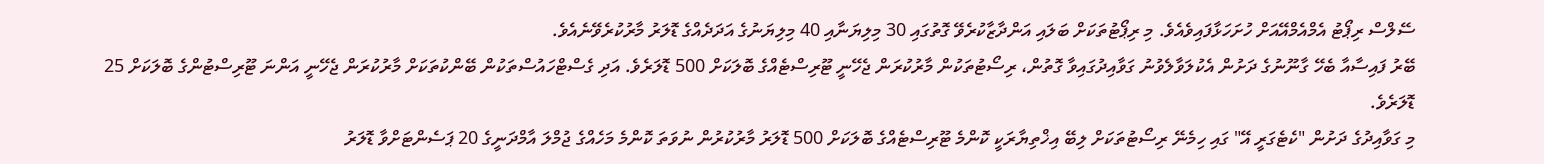ސޭލްސް ރިޕޯޓު އެމްއެމްއޭއަށް ހުށަހަޅާފައިވެއެވެ. މި ރިޕޯޓުތަކަށް ބަލައި އަންދާޒާކުރެވޭ ގޮތުގައި 30 މިލިޔަނާއި 40 މިލިޔަނުގެ އަދަދެއްގެ ޑޮލަރު މާރުކުރެވޭނެއެވެ.
ބޭރު ފައިސާއާ ބެހޭ ގާނޫނުގެ ދަށުން އެކުލަވާލެވުނު ގަވާއިދުގައިވާ ގޮތުން، ރިސޯޓުތަކުން މާރުކުރަން ޖެހޭނީ ޓޫރިސްޓެއްގެ ބޮލަކަށް 500 ޑޮލަރެވެ. އަދި ގެސްޓްހައުސްތަކުން ބޭންކުތަކަށް މާރުކުރަން ޖެހޭނީ އަންނަ ޓޫރިސްޓުންގެ ބޮލަކަށް 25 ޑޮލަރެވެ.
މި ގަވާއިދުގެ ދަށުން "ކެޓެގަރީ އޭ" ގައި ހިމެނޭ ރިސޯޓުތަކަށް ލިބޭ އިޚްތިޔާރަކީ ކޮންމެ ޓޫރިސްޓެއްގެ ބޮލަކަށް 500 ޑޮލަރު މާރުކުރުން ނުވަތަ ކޮންމެ މަހެއްގެ ޖުމްލަ އާމްދަނީގެ 20 ޕަސެންޓަށްވާ ޑޮލަރު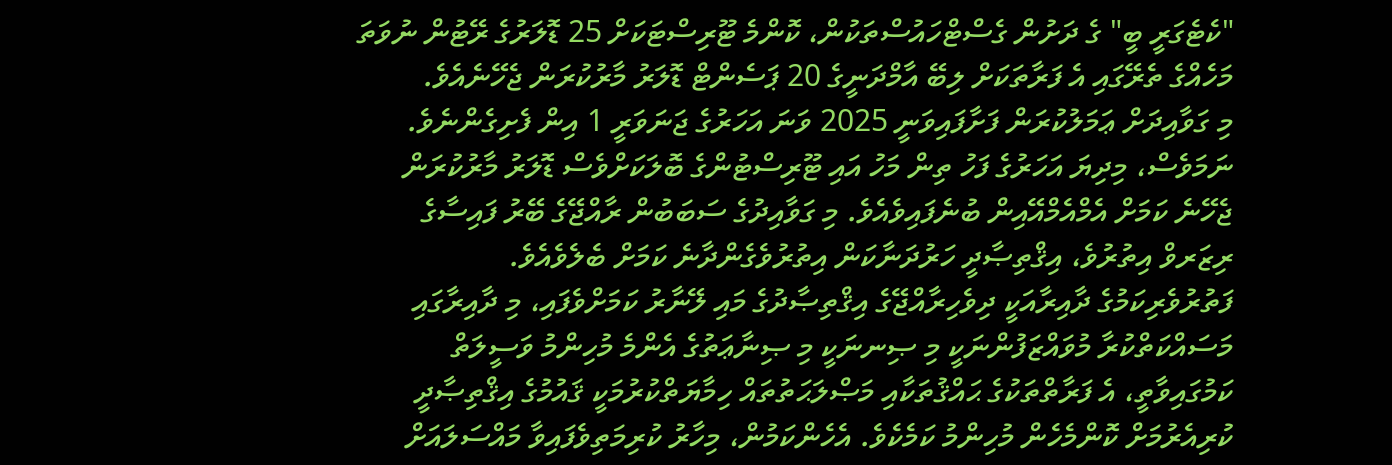"ކެޓެގަރީ ބީ" ގެ ދަށުން ގެސްޓްހައުސްތަކުން، ކޮންމެ ޓޫރިސްޓަކަށް 25 ޑޮލަރުގެ ރޭޓުން ނުވަތަ މަހެއްގެ ތެރޭގައި އެ ފަރާތަކަށް ލިބޭ އާމްދަނީގެ 20 ޕަސެންޓް ޑޮލަރު މާރުކުރަން ޖެހޭނެއެވެ.
މި ގަވާއިދަށް ޢަމަލުކުރަން ފަށާފައިވަނީ 2025 ވަނަ އަހަރުގެ ޖަނަވަރީ 1 އިން ފެށިގެންނެވެ. ނަމަވެސް، މިދިޔަ އަހަރުގެ ފަހު ތިން މަހު އައި ޓޫރިސްޓުންގެ ބޮލަކަށްވެސް ޑޮލަރު މާރުކުރަން ޖެހޭނެ ކަމަށް އެމްއެމްއޭއިން ބުނެފައިވެއެވެ. މި ގަވާއިދުގެ ސަބަބުން ރާއްޖޭގެ ބޭރު ފައިސާގެ ރިޒަރވް އިތުރުވެ، އިޤްތިޞާދީ ހަރުދަނާކަން އިތުރުވެގެންދާނެ ކަމަށް ބެލެވެއެވެ.
ފަތުރުވެރިކަމުގެ ދާއިރާއަކީ ދިވެހިރާއްޖޭގެ އިޤްތިޞާދުގެ މައި ލޭނާރު ކަމަށްވެފައި، މި ދާއިރާގައި މަސައްކަތްކުރާ މުވައްޒަފުންނަކީ މި ޞިނނަކީ މި ޞިނާޢަތުގެ އެންމެ މުހިންމު ވަސީލަތް ކަމުގައިވާތީ، އެ ފަރާތްތަކުގެ ޙައްޤުތަކާއި މަޞްލަޙަތުތައް ހިމާޔަތްކުރުމަކީ ޤައުމުގެ އިޤްތިޞާދީ ކުރިއެރުމަށް ކޮންމެހެން މުހިންމު ކަމެކެވެ. އެހެންކަމުން، މިހާރު ކުރިމަތިވެފައިވާ މައްސަލައަށް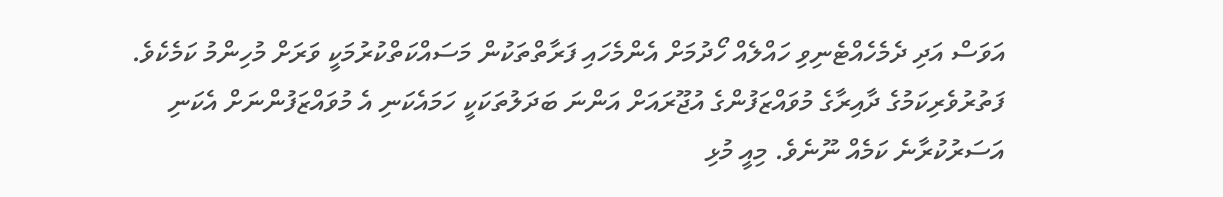އަވަސް އަދި ދެމެހެއްޓެނިވި ހައްލެއް ހޯދުމަށް އެންމެހައި ފަރާތްތަކުން މަސައްކަތްކުރުމަކީ ވަރަށް މުހިންމު ކަމެކެވެ.
ފަތުރުވެރިކަމުގެ ދާއިރާގެ މުވައްޒަފުންގެ އުޖޫރައަށް އަންނަ ބަދަލުތަކަކީ ހަމައެކަނި އެ މުވައްޒަފުންނަށް އެކަނި އަސަރުކުރާނެ ކަމެއް ނޫނެވެ. މިއީ މުޅި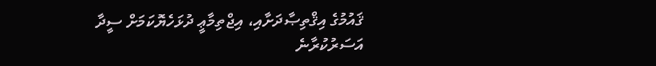ޤައުމުގެ އިޤްތިޞާދަށާއި، އިޖްތިމާޢީ ދުޅަހެޔޮކަމަށް ސީދާ އަސަރުކުރާނެ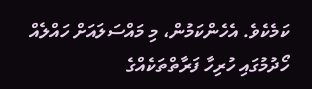ކަމެކެވެ. އެހެންކަމުން، މި މައްސަލައަށް ހައްލެއް ހޯދުމުގައި ހުރިހާ ފަރާތްތަކެއްގެ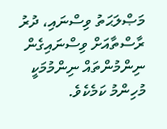މަޞްލަޙަތު ވިސްނައި، ދުރު ރާސްތާއަށް ވިސްނައިގެން ނިންމުންތައް ނިންމުމަކީ މުހިންމު ކަމެކެވެ.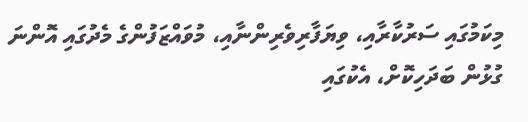މިކަމުގައި ސަރުކާރާއި، ވިޔަފާރިވެރިންނާއި، މުވައްޒަފުންގެ މެދުގައި އޮންނަ ގުޅުން ބަދަހިކޮށް، އެކުގައި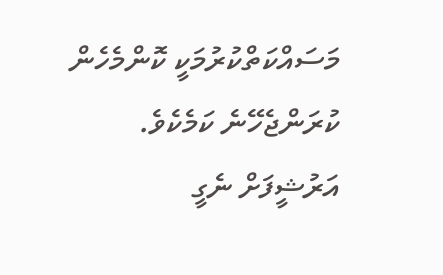މަސައްކަތްކުރުމަކީ ކޮންމެހެން ކުރަންޖެހޭނެ ކަމެކެވެ.
އަރުޝީފަށް ނެގީ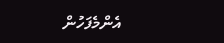އެންމެފަހުން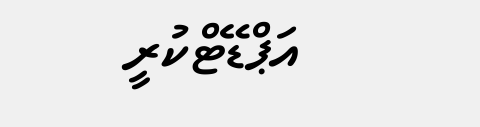އަޕްޑޭޓްކުރީ